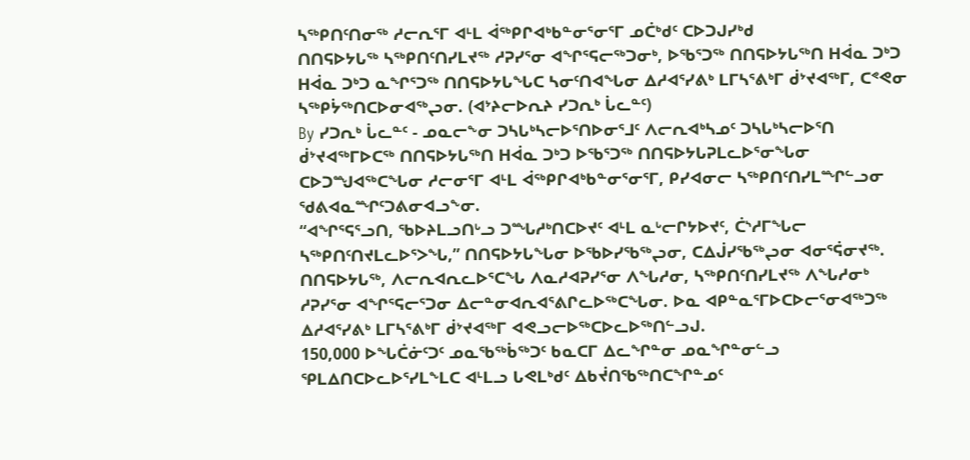ᓴᖅᑭᑎᑦᑎᓂᖅ ᓱᓕᕆᕐᒥ ᐊᒻᒪ ᐋᖅᑭᒋᐊᒃᑲᓐᓂᕐᓂᕐᒥ ᓄᑖᒃᑯᑦ ᑕᐅᑐᒍᓯᒃᑯ
ᑎᑎᕋᐅᔭᒐᖅ ᓴᖅᑭᑎᑦᑎᓯᒪᔪᖅ ᓱᕈᓯᕐᓂ ᐊᖏᕐᕋᓕᖅᑐᓂᒃ, ᐅᖃᕐᑐᖅ ᑎᑎᕋᐅᔭᒐᖅᑎ ᕼᐋᓇ ᑐᒃᑐ
ᕼᐋᓇ ᑐᒃᑐ ᓇᖏᕐᑐᖅ ᑎᑎᕋᐅᔭᒐᖓᑕ ᓴᓂᑦᑎᐊᖓᓂ ᐃᓱᐊᕐᓯᕕᒃ ᒪᒥᓴᕐᕕᒃᒥ ᑰᔾᔪᐊᖅᒥ, ᑕᕝᕙᓂ ᓴᖅᑭᔮᖅᑎᑕᐅᓂᐊᖅᖢᓂ. (ᐊᔾᔨᓕᐅᕆᔨ ᓯᑐᕆᒃ ᒑᓚᓐᑦ)
By ᓯᑐᕆᒃ ᒑᓚᓐᑦ - ᓄᓇᓕᖕᓂ ᑐᓴᒐᒃᓴᓕᐅᕐᑎᐅᓂᕐᒧᑦ ᐱᓕᕆᐊᒃᓴᓄᑦ ᑐᓴᒐᒃᓴᓕᐅᕐᑎ
ᑰᔾᔪᐊᖅᒥᐅᑕᖅ ᑎᑎᕋᐅᔭᒐᖅᑎ ᕼᐋᓇ ᑐᒃᑐ ᐅᖃᕐᑐᖅ ᑎᑎᕋᐅᔭᒐᕈᒪᓚᐅᕐᓂᖓᓂ ᑕᐅᑐᙳᐊᖅᑕᖓᓂ ᓱᓕᓂᕐᒥ ᐊᒻᒪ ᐋᖅᑭᒋᐊᒃᑲᓐᓂᕐᓂᕐᒥ, ᑭᓯᐊᓂᓕ ᓴᖅᑭᑎᑦᑎᓯᒪᙱᓪᓗᓂ ᖁᕕᐊᓇᙱᑦᑐᕕᓂᐊᓗᖕᓂ.
“ᐊᖏᕐᕋᕐᓗᑎ, ᖃᐅᔨᒪᓗᑎᒡᓗ ᑐᙵᓱᒃᑎᑕᐅᔪᑦ ᐊᒻᒪ ᓇᒡᓕᒋᔭᐅᔪᑦ, ᑖᔅᓱᒥᖓᓕ ᓴᖅᑭᑎᑦᑎᔪᒪᓚᐅᕐᐳᖓ,” ᑎᑎᕋᐅᔭᒐᖓᓂ ᐅᖃᐅᓯᖃᖅᖢᓂ, ᑕᐃᒎᓯᖃᖅᖢᓂ ᐊᓂᕐᕌᓂᔪᖅ.
ᑎᑎᕋᐅᔭᒐᖅ, ᐱᓕᕆᐊᕆᓚᐅᕐᑕᖓ ᐱᓇᓱᐊᕈᓯᕐᓂ ᐱᖓᓱᓂ, ᓴᖅᑭᑎᑦᑎᓯᒪᔪᖅ ᐱᖓᓱᓂᒃ ᓱᕈᓯᕐᓂ ᐊᖏᕐᕋᓕᕐᑐᓂ ᐃᓕᓐᓂᐊᕆᐊᕐᕕᒋᓚᐅᖅᑕᖓᓂ. ᐅᓇ ᐊᑭᓐᓇᕐᒥᐅᑕᐅᓕᕐᓂᐊᖅᑐᖅ ᐃᓱᐊᕐᓯᕕᒃ ᒪᒥᓴᕐᕕᒃᒥ ᑰᔾᔪᐊᖅᒥ ᐊᕙᓗᓕᐅᖅᑕᐅᓚᐅᖅᑎᓪᓗᒍ.
150,000 ᐅᖓᑖᓃᑦᑐᑦ ᓄᓇᖃᖅᑳᖅᑐᑦ ᑲᓇᑕᒥ ᐃᓚᖏᓐᓂ ᓄᓇᖏᓐᓂᓪᓗ ᕿᒪᐃᑎᑕᐅᓚᐅᕐᓯᒪᖕᒪᑕ ᐊᒻᒪᓗ ᒐᕙᒪᒃᑯᑦ ᐃᑲᔫᑎᖃᖅᑎᑕᖏᓐᓄᑦ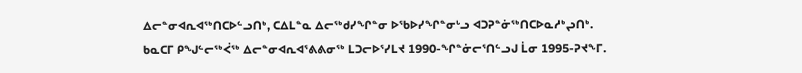ᐃᓕᓐᓂᐊᕆᐊᖅᑎᑕᐅᓪᓗᑎᒃ, ᑕᐃᒪᓐᓇ ᐃᓕᖅᑯᓯᖏᓐᓂ ᐅᖃᐅᓯᖏᓐᓂᒡᓗ ᐊᑐᕈᓐᓃᖅᑎᑕᐅᓇᓱᒃᖢᑎᒃ. ᑲᓇᑕᒥ ᑭᖑᓪᓕᖅᐹᖅ ᐃᓕᓐᓂᐊᕆᐊᕐᕕᕕᓂᖅ ᒪᑐᓕᐅᕐᓯᒪᔪ 1990-ᖏᓐᓃᓕᕐᑎᓪᓗᒍ ᒫᓂ 1995-ᕈᔪᖕᒥ.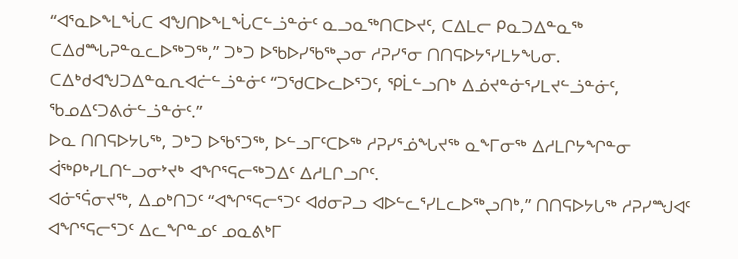“ᐊᕐᓇᐅᖕᒪᖔᑕ ᐊᖑᑎᐅᖕᒪᖔᑕᓪᓘᓐᓃᑦ ᓇᓗᓇᖅᑎᑕᐅᔪᑦ, ᑕᐃᒪᓕ ᑭᓇᑐᐃᓐᓇᖅ ᑕᐃᑯᙵᕈᓐᓇᓚᐅᖅᑐᖅ,” ᑐᒃᑐ ᐅᖃᐅᓯᖃᖅᖢᓂ ᓱᕈᓯᕐᓂ ᑎᑎᕋᐅᔭᕐᓯᒪᔭᖓᓂ.
ᑕᐃᒃᑯᐊᖑᑐᐃᓐᓇᕆᐊᓖᓪᓘᓐᓃᑦ “ᑐᖁᑕᐅᓚᐅᕐᑐᑦ, ᕿᒫᓪᓗᑎᒃ ᐃᓅᔪᓐᓃᕐᓯᒪᔪᓪᓘᓐᓃᑦ, ᖃᓄᐃᑦᑐᕕᓃᓪᓘᓐᓃᑦ.”
ᐅᓇ ᑎᑎᕋᐅᔭᒐᖅ, ᑐᒃᑐ ᐅᖃᕐᑐᖅ, ᐅᓪᓗᒥᑦᑕᐅᖅ ᓱᕈᓯᕐᓅᖓᔪᖅ ᓇᖕᒥᓂᖅ ᐃᓱᒪᒋᔭᖏᓐᓂ ᐋᖅᑭᒃᓯᒪᑎᓪᓗᓂᔾᔪᒃ ᐊᖏᕐᕋᓕᖅᑐᐃᑦ ᐃᓱᒪᒋᓗᒋᑦ.
ᐊᓃᕐᕌᓂᔪᖅ, ᐃᓄᒃᑎᑐᑦ “ᐊᖏᕐᕋᓕᕐᑐᑦ ᐊᑯᓂᕈᓗ ᐊᐅᓪᓚᕐᓯᒪᓚᐅᖅᖢᑎᒃ,” ᑎᑎᕋᐅᔭᒐᖅ ᓱᕈᓯᙳᐊᑦ ᐊᖏᕐᕋᓕᕐᑐᑦ ᐃᓚᖏᓐᓄᑦ ᓄᓇᕕᒃᒥ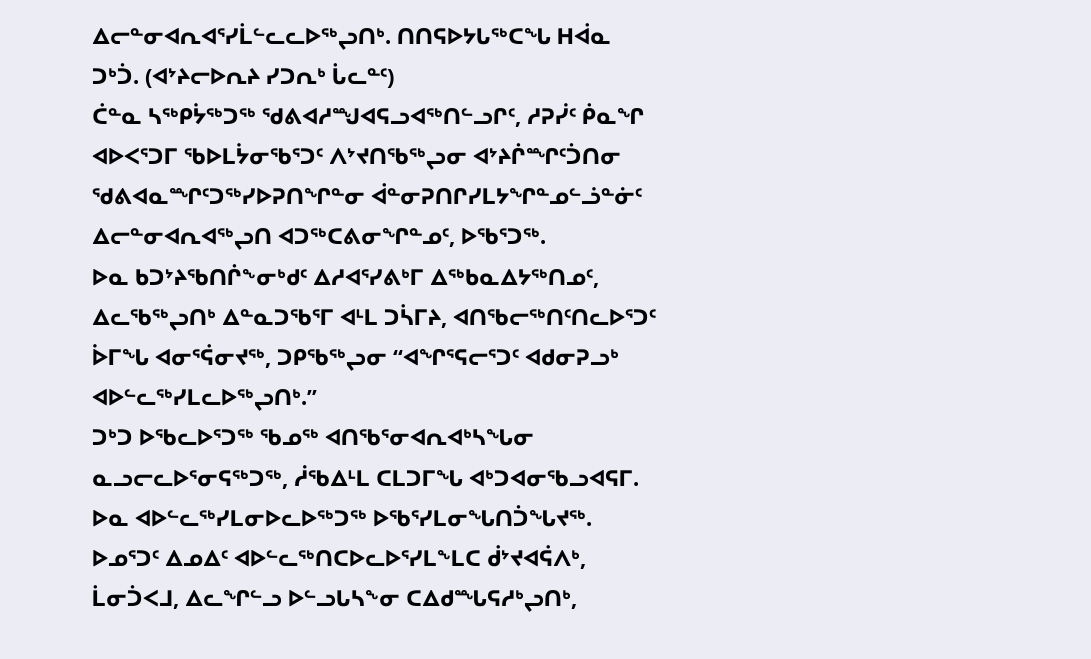ᐃᓕᓐᓂᐊᕆᐊᕐᓯᒫᓪᓚᓚᐅᖅᖢᑎᒃ. ᑎᑎᕋᐅᔭᒐᖅᑕᖓ ᕼᐋᓇ ᑐᒃᑑ. (ᐊᔾᔨᓕᐅᕆᔨ ᓯᑐᕆᒃ ᒑᓚᓐᑦ)
ᑖᓐᓇ ᓴᖅᑭᔮᖅᑐᖅ ᖁᕕᐊᓱᙳᐊᕋᓗᐊᖅᑎᓪᓗᒋᑦ, ᓱᕈᓰᑦ ᑮᓇᖏ ᐊᐅᐸᕐᑐᒥ ᖃᐅᒪᔮᓂᖃᕐᑐᑦ ᐱᔾᔪᑎᖃᖅᖢᓂ ᐊᔾᔨᒌᙱᑦᑑᑎᓂ ᖁᕕᐊᓇᙱᑦᑐᖅᓯᐅᕈᑎᖏᓐᓂ ᐋᓐᓂᕈᑎᒋᓯᒪᔭᖏᓐᓄᓪᓘᓐᓃᑦ ᐃᓕᓐᓂᐊᕆᐊᖅᖢᑎ ᐊᑐᖅᑕᕕᓂᖏᓐᓄᑦ, ᐅᖃᕐᑐᖅ.
ᐅᓇ ᑲᑐᔾᔨᖃᑎᒌᖕᓂᒃᑯᑦ ᐃᓱᐊᕐᓯᕕᒃᒥ ᐃᖅᑲᓇᐃᔭᖅᑎᓄᑦ, ᐃᓚᖃᖅᖢᑎᒃ ᐃᓐᓇᑐᖃᕐᒥ ᐊᒻᒪ ᑐᓵᒥᔨ, ᐊᑎᖃᓕᖅᑎᑦᑎᓚᐅᕐᑐᑦ ᐆᒥᖓ ᐊᓂᕐᕌᓂᔪᖅ, ᑐᑭᖃᖅᖢᓂ “ᐊᖏᕐᕋᓕᕐᑐᑦ ᐊᑯᓂᕈᓗᒃ ᐊᐅᓪᓚᖅᓯᒪᓚᐅᖅᖢᑎᒃ.”
ᑐᒃᑐ ᐅᖃᓚᐅᕐᑐᖅ ᖃᓄᖅ ᐊᑎᖃᕐᓂᐊᕆᐊᒃᓴᖓᓂ ᓇᓗᓕᓚᐅᕐᓂᕋᖅᑐᖅ, ᓲᖃᐃᒻᒪ ᑕᒪᑐᒥᖓ ᐊᒃᑐᐊᓂᖃᓗᐊᕋᒥ.
ᐅᓇ ᐊᐅᓪᓚᖅᓯᒪᓂᐅᓚᐅᖅᑐᖅ ᐅᖃᕐᓯᒪᓂᖓᑎᑑᖓᔪᖅ. ᐅᓄᕐᑐᑦ ᐃᓄᐃᑦ ᐊᐅᓪᓚᖅᑎᑕᐅᓚᐅᕐᓯᒪᖕᒪᑕ ᑰᔾᔪᐊᕌᐱᒃ, ᒫᓂᑑᐸᒧ, ᐃᓚᖏᓪᓗ ᐅᓪᓗᒐᓴᖕᓂ ᑕᐃᑯᙵᕋᓱᒃᖢᑎᒃ,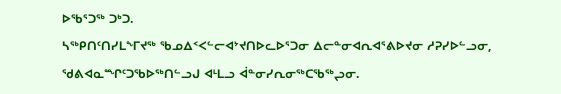ᐅᖃᕐᑐᖅ ᑐᒃᑐ.
ᓴᖅᑭᑎᑦᑎᓯᒪᖕᒥᔪᖅ ᖃᓄᐃᑉᐸᓪᓕᐊᔾᔪᑎᐅᓚᐅᕐᑐᓂ ᐃᓕᓐᓂᐊᕆᐊᕐᕕᐅᔪᓂ ᓱᕈᓯᐅᓪᓗᓂ, ᖁᕕᐊᓇᙱᑦᑐᖃᐅᖅᑎᓪᓗᒍ ᐊᒻᒪᓗ ᐋᓐᓂᓯᕆᓂᖅᑕᖃᖅᖢᓂ.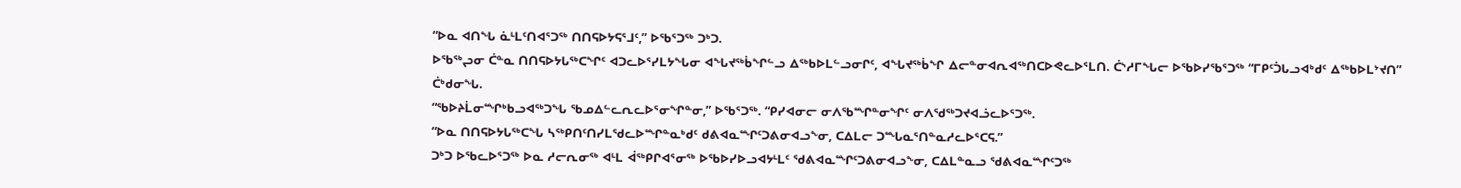“ᐅᓇ ᐊᑎᖓ ᓈᒻᒪᑦᑎᐊᕐᑐᖅ ᑎᑎᕋᐅᔭᕋᕐᒧᑦ,” ᐅᖃᕐᑐᖅ ᑐᒃᑐ.
ᐅᖃᖅᖢᓂ ᑖᓐᓇ ᑎᑎᕋᐅᔭᒐᖅᑕᖏᑦ ᐊᑐᓚᐅᕐᓯᒪᔭᖓᓂ ᐊᖓᔪᖅᑳᖏᓪᓗ ᐃᖅᑲᐅᒪᓪᓗᓂᒋᑦ, ᐊᖓᔪᖅᑳᖏ ᐃᓕᓐᓂᐊᕆᐊᖅᑎᑕᐅᕙᓚᐅᕐᒪᑎ. ᑖᔅᓱᒥᖓᓕ ᐅᖃᐅᓯᖃᕐᑐᖅ “ᒥᑭᑦᑑᒐᓗᐊᒃᑯᑦ ᐃᖅᑲᐅᒪᔾᔪᑎ” ᑖᒃᑯᓂᖓ.
“ᖃᐅᔨᒫᓂᙱᒃᑲᓗᐊᖅᑐᖓ ᖃᓄᐃᓪᓚᕆᓚᐅᕐᓂᖏᓐᓂ,” ᐅᖃᕐᑐᖅ. “ᑭᓯᐊᓂᓕ ᓂᐱᖃᙱᓐᓂᖏᑦ ᓂᐱᖁᖅᑐᔪᐊᓘᓚᐅᕐᑐᖅ.
“ᐅᓇ ᑎᑎᕋᐅᔭᒐᖅᑕᖓ ᓴᖅᑭᑎᑦᑎᓯᒪᖁᓚᐅᙱᓐᓇᒃᑯᑦ ᑯᕕᐊᓇᙱᑦᑐᕕᓂᐊᓗᖕᓂ, ᑕᐃᒪᓕ ᑐᙵᓇᕐᑎᓐᓇᓱᓚᐅᕐᑕᕋ.”
ᑐᒃᑐ ᐅᖃᓚᐅᕐᑐᖅ ᐅᓇ ᓱᓕᕆᓂᖅ ᐊᒻᒪ ᐋᖅᑭᒋᐊᕐᓂᖅ ᐅᖃᐅᓯᐅᓗᐊᔭᒻᒪᑦ ᖁᕕᐊᓇᙱᑦᑐᕕᓂᐊᓗᖕᓂ, ᑕᐃᒪᓐᓇᓗ ᖁᕕᐊᓇᙱᑦᑐᖅ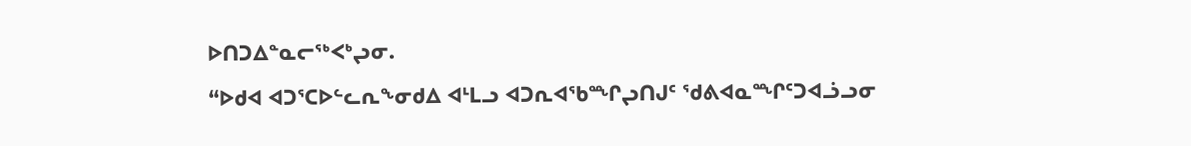ᐅᑎᑐᐃᓐᓇᓕᖅᐸᒃᖢᓂ.
“ᐅᑯᐊ ᐊᑐᕐᑕᐅᓪᓚᕆᖕᓂᑯᐃ ᐊᒻᒪᓗ ᐊᑐᕆᐊᖃᙱᖢᑎᒍᑦ ᖁᕕᐊᓇᙱᑦᑐᐊᓘᓗᓂ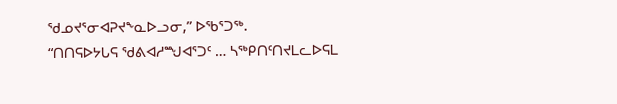ᖁᓄᔪᕐᓂᐊᕈᔪᖕᓇᐅᓗᓂ,” ᐅᖃᕐᑐᖅ.
“ᑎᑎᕋᐅᔭᒐᕋ ᖁᕕᐊᓱᙳᐊᕐᑐᑦ … ᓴᖅᑭᑎᑦᑎᔪᒪᓚᐅᕋᒪ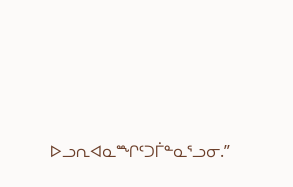ᐅᓗᕆᐊᓇᙱᑦᑐᒦᓐᓇᕐᓗᓂ.”